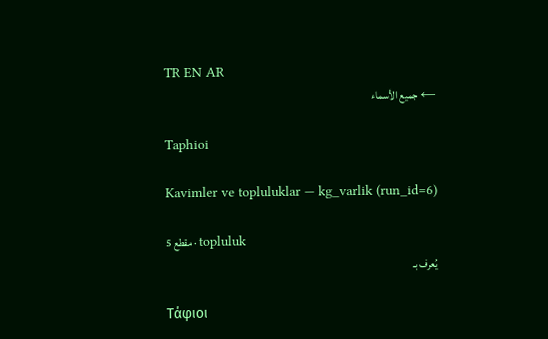TR EN AR
← جميع الأسماء

Taphioi

Kavimler ve topluluklar — kg_varlik (run_id=6)

5 مقطع · topluluk
يُعرف بـ

Τάφιοι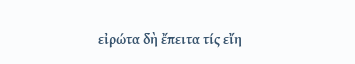εἰρώτα δὴ ἔπειτα τίς εἴη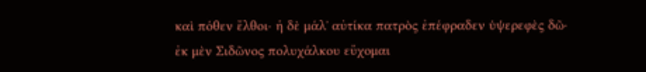καὶ πόθεν ἔλθοι· ἡ δὲ μάλʼ αὐτίκα πατρὸς ἐπέφραδεν ὑψερεφὲς δῶ· ἐκ μὲν Σιδῶνος πολυχάλκου εὔχομαι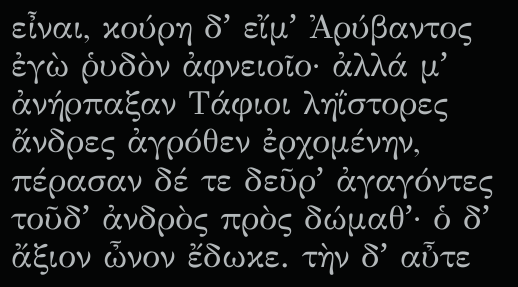εἶναι, κούρη δʼ εἴμʼ Ἀρύβαντος ἐγὼ ῥυδὸν ἀφνειοῖο· ἀλλά μʼ ἀνήρπαξαν Τάφιοι ληΐστορες ἄνδρες ἀγρόθεν ἐρχομένην, πέρασαν δέ τε δεῦρʼ ἀγαγόντες τοῦδʼ ἀνδρὸς πρὸς δώμαθʼ· ὁ δʼ ἄξιον ὦνον ἔδωκε. τὴν δʼ αὖτε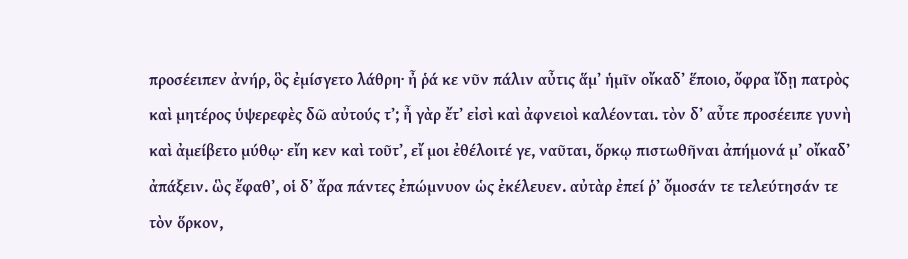προσέειπεν ἀνήρ, ὃς ἐμίσγετο λάθρη· ἦ ῥά κε νῦν πάλιν αὖτις ἅμʼ ἡμῖν οἴκαδʼ ἕποιο, ὄφρα ἴδῃ πατρὸς καὶ μητέρος ὑψερεφὲς δῶ αὐτούς τʼ; ἦ γὰρ ἔτʼ εἰσὶ καὶ ἀφνειοὶ καλέονται. τὸν δʼ αὖτε προσέειπε γυνὴ καὶ ἀμείβετο μύθῳ· εἴη κεν καὶ τοῦτʼ, εἴ μοι ἐθέλοιτέ γε, ναῦται, ὅρκῳ πιστωθῆναι ἀπήμονά μʼ οἴκαδʼ ἀπάξειν. ὣς ἔφαθʼ, οἱ δʼ ἄρα πάντες ἐπώμνυον ὡς ἐκέλευεν. αὐτὰρ ἐπεί ῥʼ ὄμοσάν τε τελεύτησάν τε τὸν ὅρκον,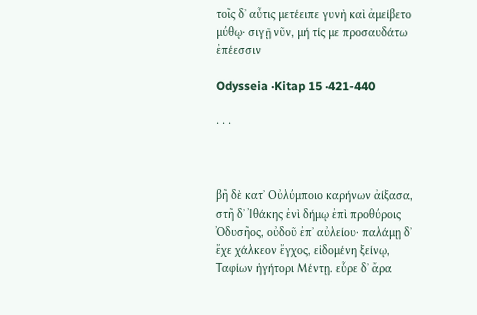τοῖς δʼ αὖτις μετέειπε γυνὴ καὶ ἀμείβετο μύθῳ· σιγῇ νῦν, μή τίς με προσαυδάτω ἐπέεσσιν

Odysseia ·Kitap 15 ·421-440

· · ·



βῆ δὲ κατʼ Οὐλύμποιο καρήνων ἀίξασα, στῆ δʼ Ἰθάκης ἐνὶ δήμῳ ἐπὶ προθύροις Ὀδυσῆος, οὐδοῦ ἐπʼ αὐλείου· παλάμῃ δʼ ἔχε χάλκεον ἔγχος, εἰδομένη ξείνῳ, Ταφίων ἡγήτορι Μέντῃ. εὗρε δʼ ἄρα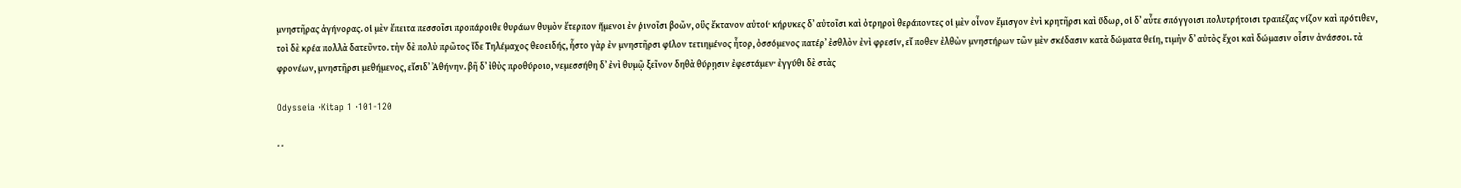μνηστῆρας ἀγήνορας. οἱ μὲν ἔπειτα πεσσοῖσι προπάροιθε θυράων θυμὸν ἔτερπον ἥμενοι ἐν ῥινοῖσι βοῶν, οὓς ἔκτανον αὐτοί· κήρυκες δʼ αὐτοῖσι καὶ ὀτρηροὶ θεράποντες οἱ μὲν οἶνον ἔμισγον ἐνὶ κρητῆρσι καὶ ὕδωρ, οἱ δʼ αὖτε σπόγγοισι πολυτρήτοισι τραπέζας νίζον καὶ πρότιθεν, τοὶ δὲ κρέα πολλὰ δατεῦντο. τὴν δὲ πολὺ πρῶτος ἴδε Τηλέμαχος θεοειδής, ἧστο γὰρ ἐν μνηστῆρσι φίλον τετιημένος ἦτορ, ὀσσόμενος πατέρʼ ἐσθλὸν ἐνὶ φρεσίν, εἴ ποθεν ἐλθὼν μνηστήρων τῶν μὲν σκέδασιν κατὰ δώματα θείη, τιμὴν δʼ αὐτὸς ἔχοι καὶ δώμασιν οἷσιν ἀνάσσοι. τὰ φρονέων, μνηστῆρσι μεθήμενος, εἴσιδʼ Ἀθήνην. βῆ δʼ ἰθὺς προθύροιο, νεμεσσήθη δʼ ἐνὶ θυμῷ ξεῖνον δηθὰ θύρῃσιν ἐφεστάμεν· ἐγγύθι δὲ στὰς

Odysseia ·Kitap 1 ·101-120

· ·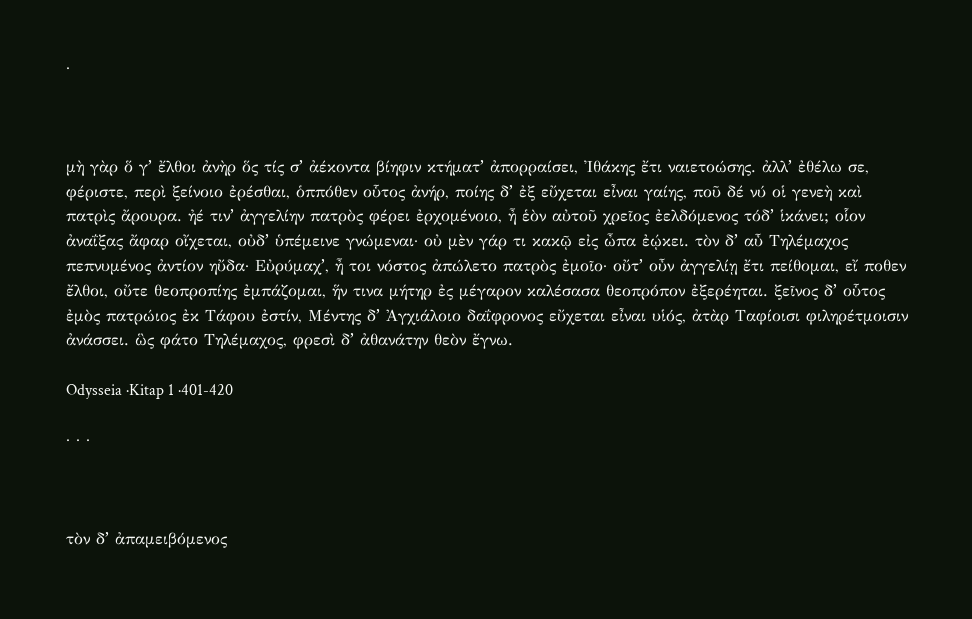·



μὴ γὰρ ὅ γʼ ἔλθοι ἀνὴρ ὅς τίς σʼ ἀέκοντα βίηφιν κτήματʼ ἀπορραίσει, Ἰθάκης ἔτι ναιετοώσης. ἀλλʼ ἐθέλω σε, φέριστε, περὶ ξείνοιο ἐρέσθαι, ὁππόθεν οὗτος ἀνήρ, ποίης δʼ ἐξ εὔχεται εἶναι γαίης, ποῦ δέ νύ οἱ γενεὴ καὶ πατρὶς ἄρουρα. ἠέ τινʼ ἀγγελίην πατρὸς φέρει ἐρχομένοιο, ἦ ἑὸν αὐτοῦ χρεῖος ἐελδόμενος τόδʼ ἱκάνει; οἷον ἀναΐξας ἄφαρ οἴχεται, οὐδʼ ὑπέμεινε γνώμεναι· οὐ μὲν γάρ τι κακῷ εἰς ὦπα ἐῴκει. τὸν δʼ αὖ Τηλέμαχος πεπνυμένος ἀντίον ηὔδα· Εὐρύμαχʼ, ἦ τοι νόστος ἀπώλετο πατρὸς ἐμοῖο· οὔτʼ οὖν ἀγγελίῃ ἔτι πείθομαι, εἴ ποθεν ἔλθοι, οὔτε θεοπροπίης ἐμπάζομαι, ἥν τινα μήτηρ ἐς μέγαρον καλέσασα θεοπρόπον ἐξερέηται. ξεῖνος δʼ οὗτος ἐμὸς πατρώιος ἐκ Τάφου ἐστίν, Μέντης δʼ Ἀγχιάλοιο δαΐφρονος εὔχεται εἶναι υἱός, ἀτὰρ Ταφίοισι φιληρέτμοισιν ἀνάσσει. ὣς φάτο Τηλέμαχος, φρεσὶ δʼ ἀθανάτην θεὸν ἔγνω.

Odysseia ·Kitap 1 ·401-420

· · ·



τὸν δʼ ἀπαμειβόμενος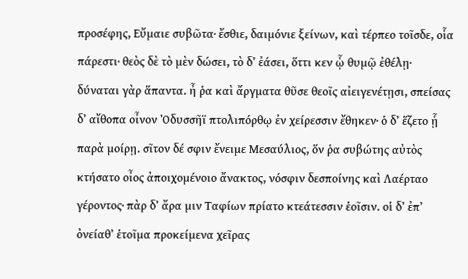προσέφης, Εὔμαιε συβῶτα· ἔσθιε, δαιμόνιε ξείνων, καὶ τέρπεο τοῖσδε, οἷα πάρεστι· θεὸς δὲ τὸ μὲν δώσει, τὸ δʼ ἐάσει, ὅττι κεν ᾧ θυμῷ ἐθέλῃ· δύναται γὰρ ἅπαντα. ἦ ῥα καὶ ἄργματα θῦσε θεοῖς αἰειγενέτῃσι, σπείσας δʼ αἴθοπα οἶνον Ὀδυσσῆϊ πτολιπόρθῳ ἐν χείρεσσιν ἔθηκεν· ὁ δʼ ἕζετο ᾗ παρὰ μοίρῃ. σῖτον δέ σφιν ἔνειμε Μεσαύλιος, ὅν ῥα συβώτης αὐτὸς κτήσατο οἶος ἀποιχομένοιο ἄνακτος, νόσφιν δεσποίνης καὶ Λαέρταο γέροντος· πὰρ δʼ ἄρα μιν Ταφίων πρίατο κτεάτεσσιν ἑοῖσιν. οἱ δʼ ἐπʼ ὀνείαθʼ ἑτοῖμα προκείμενα χεῖρας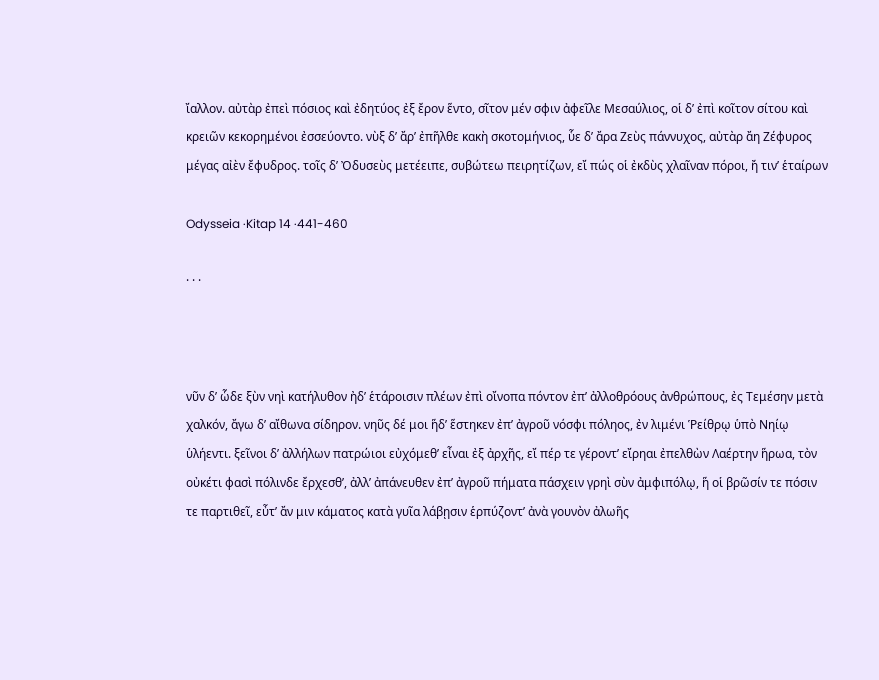ἴαλλον. αὐτὰρ ἐπεὶ πόσιος καὶ ἐδητύος ἐξ ἔρον ἕντο, σῖτον μέν σφιν ἀφεῖλε Μεσαύλιος, οἱ δʼ ἐπὶ κοῖτον σίτου καὶ κρειῶν κεκορημένοι ἐσσεύοντο. νὺξ δʼ ἄρʼ ἐπῆλθε κακὴ σκοτομήνιος, ὗε δʼ ἄρα Ζεὺς πάννυχος, αὐτὰρ ἄη Ζέφυρος μέγας αἰὲν ἔφυδρος. τοῖς δʼ Ὀδυσεὺς μετέειπε, συβώτεω πειρητίζων, εἴ πώς οἱ ἐκδὺς χλαῖναν πόροι, ἤ τινʼ ἑταίρων

Odysseia ·Kitap 14 ·441-460

· · ·



νῦν δʼ ὧδε ξὺν νηὶ κατήλυθον ἠδʼ ἑτάροισιν πλέων ἐπὶ οἴνοπα πόντον ἐπʼ ἀλλοθρόους ἀνθρώπους, ἐς Τεμέσην μετὰ χαλκόν, ἄγω δʼ αἴθωνα σίδηρον. νηῦς δέ μοι ἥδʼ ἕστηκεν ἐπʼ ἀγροῦ νόσφι πόληος, ἐν λιμένι Ῥείθρῳ ὑπὸ Νηίῳ ὑλήεντι. ξεῖνοι δʼ ἀλλήλων πατρώιοι εὐχόμεθʼ εἶναι ἐξ ἀρχῆς, εἴ πέρ τε γέροντʼ εἴρηαι ἐπελθὼν Λαέρτην ἥρωα, τὸν οὐκέτι φασὶ πόλινδε ἔρχεσθʼ, ἀλλʼ ἀπάνευθεν ἐπʼ ἀγροῦ πήματα πάσχειν γρηὶ σὺν ἀμφιπόλῳ, ἥ οἱ βρῶσίν τε πόσιν τε παρτιθεῖ, εὖτʼ ἄν μιν κάματος κατὰ γυῖα λάβῃσιν ἑρπύζοντʼ ἀνὰ γουνὸν ἀλωῆς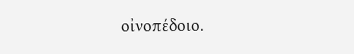οἰνοπέδοιο.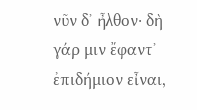νῦν δʼ ἦλθον· δὴ γάρ μιν ἔφαντʼ ἐπιδήμιον εἶναι,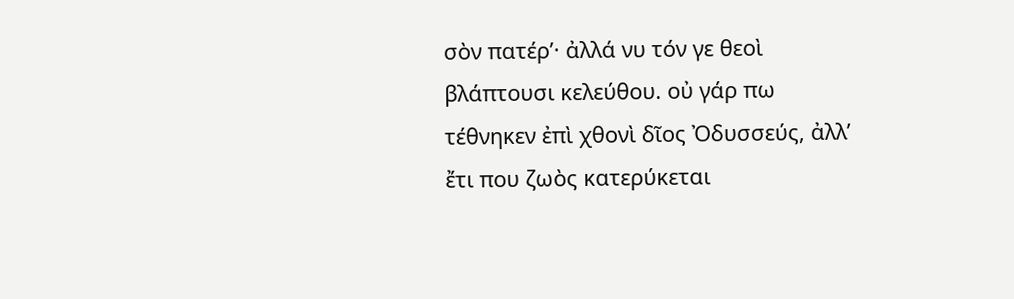σὸν πατέρʼ· ἀλλά νυ τόν γε θεοὶ βλάπτουσι κελεύθου. οὐ γάρ πω τέθνηκεν ἐπὶ χθονὶ δῖος Ὀδυσσεύς, ἀλλʼ ἔτι που ζωὸς κατερύκεται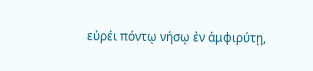εὐρέι πόντῳ νήσῳ ἐν ἀμφιρύτῃ,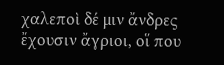χαλεποὶ δέ μιν ἄνδρες ἔχουσιν ἄγριοι, οἵ που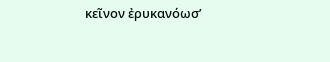κεῖνον ἐρυκανόωσʼ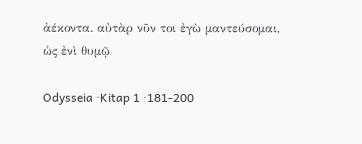ἀέκοντα. αὐτὰρ νῦν τοι ἐγὼ μαντεύσομαι, ὡς ἐνὶ θυμῷ

Odysseia ·Kitap 1 ·181-200